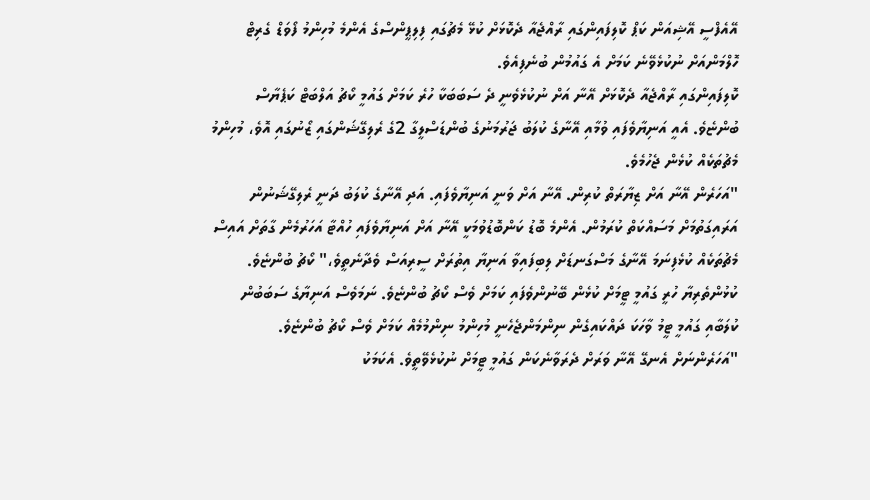އޭއެފްސީ އޭޝިއަން ކަޕް ކޮލިފައިންގައި ރާއްޖެއާ ދެކޮޅަށް ކުޅޭ މެޗުގައި ފިލިޕީންސްގެ އެންމެ މުހިންމު ފޯވަޑް ގެރިޓް ހޮލްމަންއަށް ނުކުޅެވޭނެ ކަމަށް އެ ގައުމުން ބުނެފިއެވެ.
ކޮލިފައިންގައި ރާއްޖެއާ ދެކޮޅަށް އޭނާ އަށް ނުކުޅެވެނީ ދެ ސަބަބަކާ ހުރެ ކަމަށް ގައުމީ ކޯޗު އަލްބަޓް ކަޕެޔާސް ބުންޏެވެ. އެއީ އަނިޔާވެފައި ވުމާއި އޭނާގެ ކުލަބު ޖަރުމަނުގެ ބުންޑަސްލީގާ 2ގެ ރެލިގޭޝަންގައި ޒޯނުގައި އޮވެ، މުހިންމު މެޗުތަކެއް ކުޅެން ޖެހުމެވެ.
"އަހަރެން އޭނާ އަށް ޒިޔާރަތް ކުރިން. އޭނާ އަށް ވަނީ އަނިޔާވެފައި. އަދި އޭނާގެ ކުލަބު ދަނީ ރެލިގޭޝަނުން އަރައިގަތުމަށް މަސައްކަތް ކުރަމުން. އެންމެ ބޮޑު ކަންބޮޑުވުމަކީ އޭނާ އަށް އަނިޔާވެފައި ހުއްޓާ އަހަރުމެން ގާތަށް އައިސް މެޗުތަކެއް ކުޅެފިނަމަ އޭނާގެ މަސްގަނޑަށް ލިބިފައިވާ އަނިޔާ އިތުރަށް ސީރިއަސް ވެދާނެތީވެ،" ކޯޗު ބުންޏެވެ.
ކުޅުންތެރިޔާ ހުރީ ގައުމީ ޓީމަށް ކުޅެން ބޭނުންވެފައި ކަމަށް ވެސް ކޯޗު ބުންޏެވެ. ނަމަވެސް އަނިޔާގެ ސަބަބުން ކުލަބާއި ގައުމީ ޓީމު ވާހަކަ ދައްކައިގެން ނިންމަންޖެހެނީ މުހިންމު ނިންމުމެއް ކަމަށް ވެސް ކޯޗު ބުންޏެވެ.
"އަހަރެންނަށް އެނގޭ އޭނާ ވަރަށް ދެރަވާނެކަން ގައުމީ ޓީމަށް ނުކުޅެވޭތީވެ. އެކަމަކު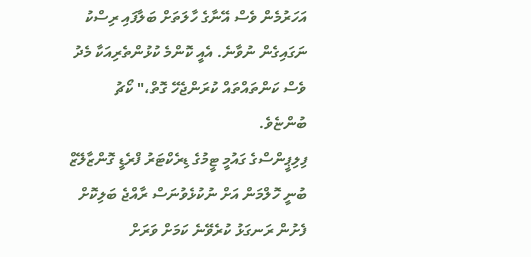އަހަރުމެން ވެސް އޭނާގެ ހާލަތަށް ބަލާފައި ރިސްކު ނަގައިގެން ނުވާނެ. އެއީ ކޮންމެ ކުޅުންތެރިއަކާ މެދު ވެސް ކަންތައްތައް ކުރަންޖެހޭ ގޮތް،" ކޯޗު ބުންޏެވެ.
ފިލިޕީންސްގެ ގައުމީ ޓީމުގެ ޑިރެކްޓަރު ފްރެޑީ ގޮންޒާލޭޒް ބުނީ ހޮލްމަން އަށް ނުކުޅެވުނަސް ރާއްޖެ ބަލިކޮށް ފެށުން ރަނގަޅު ކުރެވޭނެ ކަމަށް ވަރަށް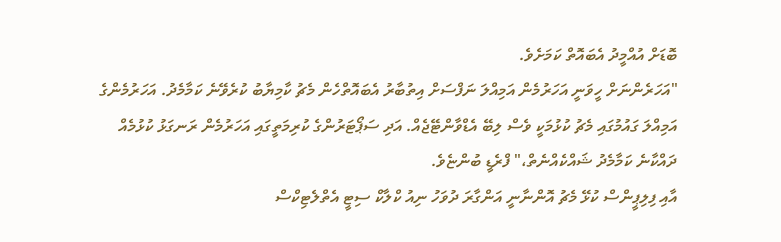ބޮޑަށް އުއްމީދު އެބައޮތް ކަމަށެވެ.
"އަހަރެންނަށް ހީވަނީ އަހަރުމެން އަމިއްލަ ނަފްސަށް އިތުބާރު އެބައޮތްހެން މެޗު ކާމިޔާބު ކުރެވޭނެ ކަމާމެދު. އަހަރުމެންގެ އަމިއްލަ ގައުމުގައި މެޗު ކުޅުމަކީ ވެސް ލިބޭ އެޑްވާންޓޭޖެއް. އަދި ސަޕޯޓަރުންގެ ކުރިމަތީގައި އަހަރުމެން ރަނގަޅު ކުޅުމެއް ދައްކާނެ ކަމާމެދު ޝައްކެއްނެތް،" ފްރެޑީ ބުންޏެވެ.
އާއި ފިލިޕީންސް ކުޅޭ މެޗު އޮންނާނީ އަންގާރަ ދުވަހު ނިއު ކްލާކް ސިޓީ އެތްލެޓިކްސް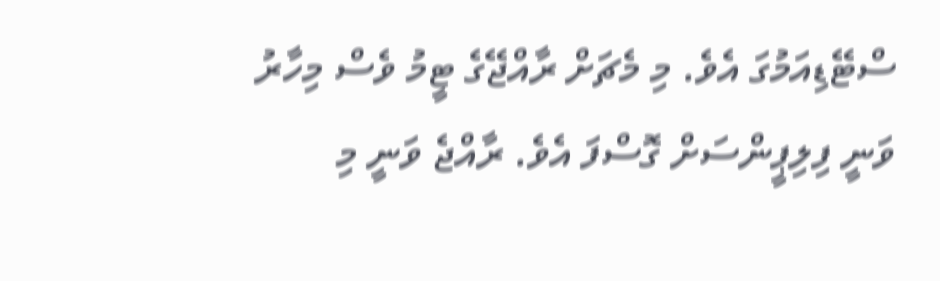ސްޓޭޑިއަމުގަ އެވެ. މި މެޗަށް ރާއްޖޭގެ ޓީމު ވެސް މިހާރު ވަނީ ފިލިޕީންސަށް ގޮސްފަ އެވެ. ރާއްޖެ ވަނީ މި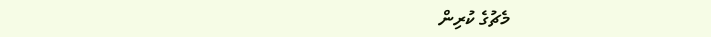މެޗުގެ ކުރިން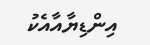އިންޑިޔާއާއެކު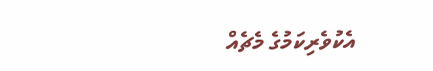އެކުވެރިކަމުގެ މެޗެއް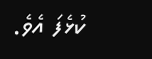ކުޅެފަ އެވެ.